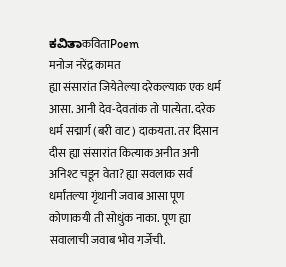ಕವಿತಾकविताPoem
मनोज नरेंद्र कामत
ह्या संसारांत जियेतेल्या दरेकल्याक एक धर्म आसा. आनी देव-देवतांक तो पात्येता. दरेक धर्म सद्मार्ग (बरी वाट) दाकयता. तर दिसान दीस ह्या संसारांत कित्याक अनीत अनी अनिश्ट चडून वेता? ह्या सवलाक सर्व धर्मांतल्या गृंथानी जवाब आसा पूण कोणाकयी ती सोधुंक नाका. पूण ह्या सवालाची जवाब भोव गर्जेची.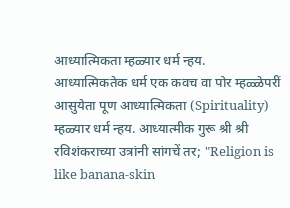आध्यात्मिकता म्हळ्यार धर्म न्हय. आध्यात्मिकतेक धर्म एक कवच वा पोर म्हळ्ळेपरीं आसुयेता पूण आध्यात्मिकता (Spirituality) म्हळ्यार धर्म न्हय. आध्यात्मीक गुरू श्री श्री रविशंकराच्या उत्रांनी सांगचें तर; "Religion is like banana-skin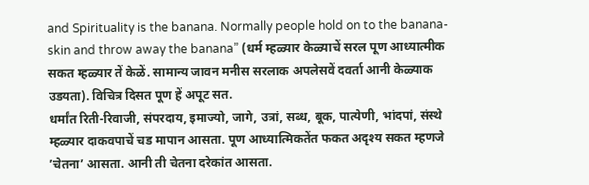and Spirituality is the banana. Normally people hold on to the banana-skin and throw away the banana” (धर्म म्हळ्यार केळ्याचें सरल पूण आध्यात्मीक सकत म्हळ्यार तें केळें. सामान्य जावन मनीस सरलाक अपलेसवें दवर्ता आनी केळ्याक उडयता). विचित्र दिसत पूण हें अपूट सत.
धर्मांत रिती-रिवाजी, संपरदाय, इमाज्यो, जागे, उत्रां, सब्ध, बूक, पात्येणी, भांदपां, संस्थे म्हळ्यार दाकवपाचें चड मापान आसता. पूण आध्यात्मिकतेंत फकत अदृश्य सकत म्हणजे ’चेतना’ आसता. आनी ती चेतना दरेकांत आसता.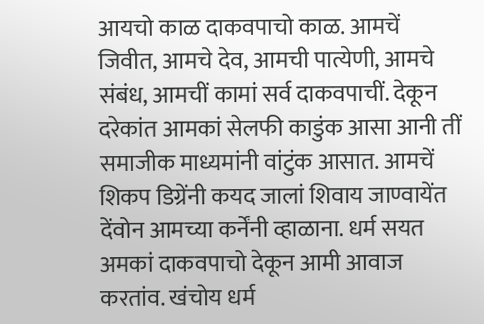आयचो काळ दाकवपाचो काळ. आमचें जिवीत, आमचे देव, आमची पात्येणी, आमचे संबंध, आमचीं कामां सर्व दाकवपाचीं. देकून दरेकांत आमकां सेलफी काडुंक आसा आनी तीं समाजीक माध्यमांनी वांटुंक आसात. आमचें शिकप डिग्रेंनी कयद जालां शिवाय जाण्वायेंत देंवोन आमच्या कर्नेंनी व्हाळाना. धर्म सयत अमकां दाकवपाचो देकून आमी आवाज करतांव. खंचोय धर्म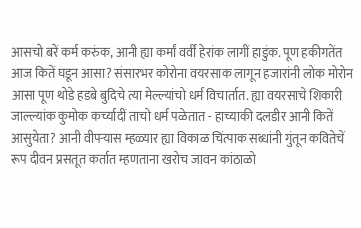आसचो बरें कर्म करुंक, आनी ह्या कर्मां वर्वीं हेरांक लागीं हाडुंक. पूण हकीगतेंत आज कितें घडून आसा? संसारभर कोरोना वयरसाक लागून हजारांनी लोक मोरोन आसा पूण थोडे हडबे बुदिचे त्या मेल्ल्यांचो धर्म विचार्तात. ह्या वयरसाचे शिकारी जाल्ल्यांक कुमोक कर्च्यादीं ताचो धर्म पळेतात - हाच्याकी दलडीर आनी कितें आसुयेता? आनी वीपऱ्यास म्हळ्यार ह्या विकाळ चिंत्पाक सब्धांनी गुंतून कवितेचें रूप दीवन प्रसतूत कर्तात म्हणताना खरोच जावन कांठाळो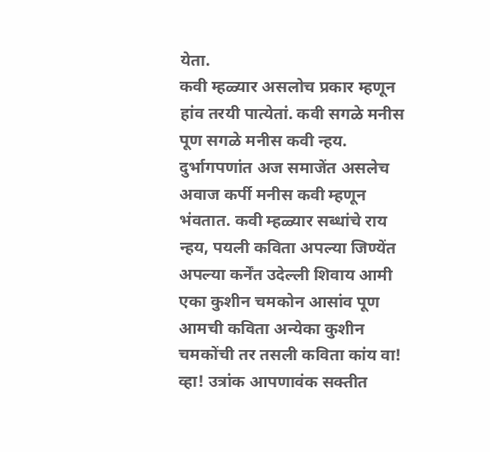येता.
कवी म्हळ्यार असलोच प्रकार म्हणून हांव तरयी पात्येतां. कवी सगळे मनीस पूण सगळे मनीस कवी न्हय. दुर्भागपणांत अज समाजेंत असलेच अवाज कर्पी मनीस कवी म्हणून भंवतात. कवी म्हळ्यार सब्धांचे राय न्हय, पयली कविता अपल्या जिण्येंत अपल्या कर्नेंत उदेल्ली शिवाय आमी एका कुशीन चमकोन आसांव पूण आमची कविता अन्येका कुशीन चमकोंची तर तसली कविता कांय वा! व्हा! उत्रांक आपणावंक सक्तीत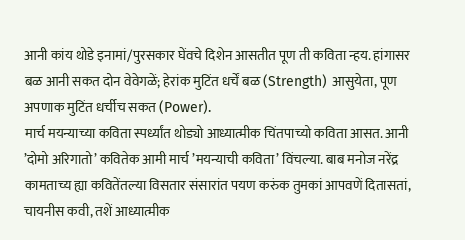आनी कांय थोडे इनामां/पुरसकार घेंवचे दिशेन आसतीत पूण ती कविता न्हय. हांगासर बळ आनी सकत दोन वेवेगळें; हेरांक मुटिंत धर्चें बळ (Strength) आसुयेता, पूण अपणाक मुटिंत धर्चीच सकत (Power).
मार्च मयन्याच्या कविता स्पर्ध्यांत थोड्यो आध्यात्मीक चिंतपाच्यो कविता आसत. आनी ’दोमो अरिगातो’ कवितेक आमी मार्च ’मयन्याची कविता’ विंचल्या. बाब मनोज नरेंद्र कामताच्य ह्या कवितेंतल्या विसतार संसारांत पयण करुंक तुमकां आपवणें दितासतां, चायनीस कवी, तशें आध्यात्मीक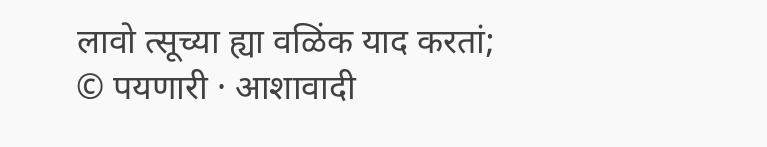लावो त्सूच्या ह्या वळिंक याद करतां;
© पयणारी · आशावादी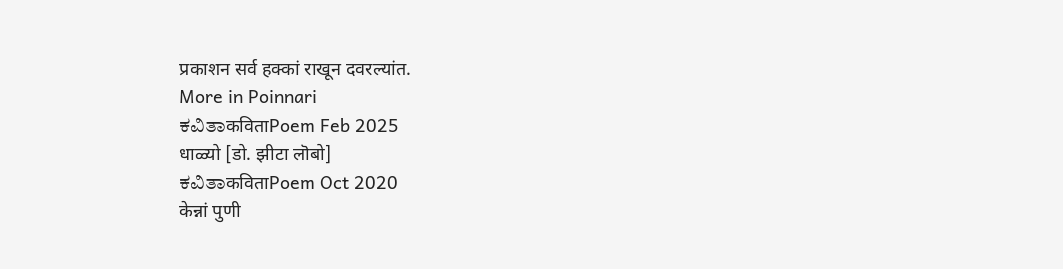प्रकाशन सर्व हक्कां राखून दवरल्यांत.
More in Poinnari
ಕವಿತಾकविताPoem Feb 2025
धाळ्यो [डो. झीटा लॊबो]
ಕವಿತಾकविताPoem Oct 2020
केन्नां पुणी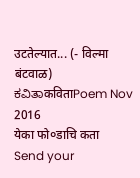उटतेल्यात... (- विल्मा बंटवाळ)
ಕವಿತಾकविताPoem Nov 2016
येका फो०डाचि कता
Send your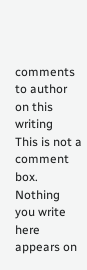comments to author on this writing
This is not a comment box. Nothing you write here appears on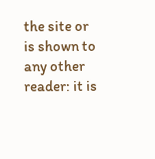the site or is shown to any other reader: it is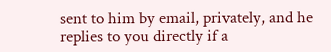sent to him by email, privately, and he replies to you directly if a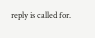reply is called for.